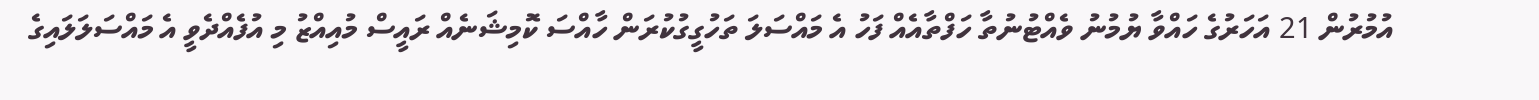އުމުރުން 21 އަހަރުގެ ހައްވާ ޔުމުނު ވެއްޓުނުތާ ހަފްތާއެއް ފަހު އެ މައްސަލަ ތަހުގީގުކުރަން ހާއްސަ ކޮމިޝަނެއް ރައީސް މުއިއްޒު މި އުފެއްދެވީ އެ މައްސަލަލައިގެ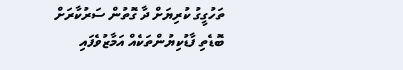ތަހުގީގު ކުރިޔަށް ދާ ގޮތުން ސަރުކާރަށް ބޮޑެތި ފާޑުކިޔުންތަކެއް އަމާޒުވެފައި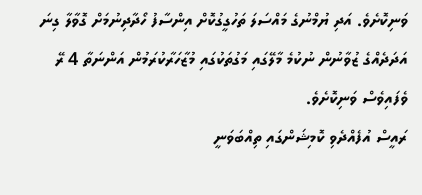ވަނިކޮށެވެ. އަދި ޔުމްނުގެ މައްސަލަ ތަހުގީގުކޮށް އިންސާފު ހޯދާދިނުމަށް ގޮވާލާ ގިނަ އަދަދެއްގެ ޒުވާނުން ނުކުމެ މާލޭގައި މަގުތަކުގައި މުޒާހަރާކުރަމުން އަންނަތާ 4 ރޭ ވެފައިވެސް ވަނިކޮށެވެ.
ރައީސް އުފެއްދެވި ކޮމިޝަންގައި ތިއްބަވަނީ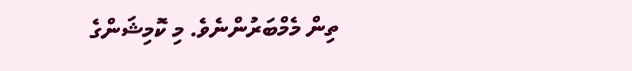ތިން މެމްބަރުންނެވެ. މި ކޮމިޝަންގެ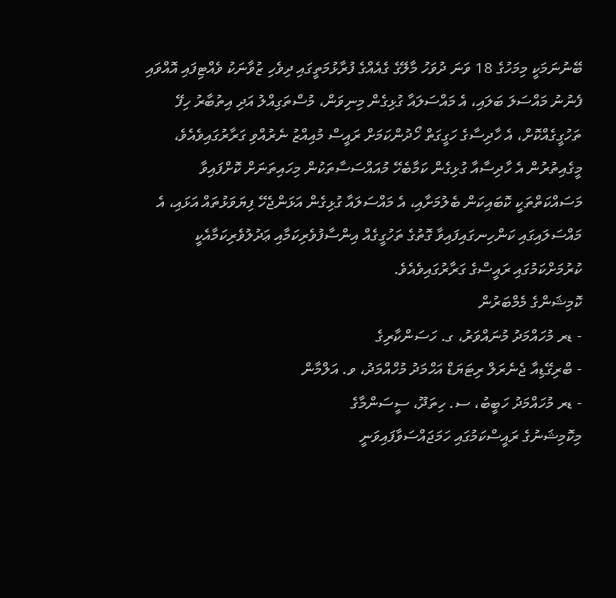ބޭނުނަމަކީ މިމަހުގެ 18 ވަނަ ދުވަހު މާލޭގެ ގެއެއްގެ ފުރާޅުމަތީގައި ދިވެހި ޒުވާނަކު ވެއްޓިފައި އޮއްވައި ފެނުނު މައްސަލަ ބަލައި، އެ މައްސަލައާ ގުޅިގެން މިނިވަން، މުސްތަގިއްލު އަދި އިތުބާރު ހިފޭ ތަހުގީގެއްކޮށް، އެ ހާދިސާގެ ހަގީގަތް ހޯދުންކަމަށް ރައީސް މުއިއްޒު ނެރުއްވި ގަރާރުގައިވެއެވެ، މީގެއިތުރުން އެ ހާދިސާއާ ގުޅިގެން ކަމާބެހޭ މުއައްސަސާތަކުން މިހައިތަނަށް ކޮށްފައިވާ މަސައްކަތްތަކީ ކޮބައިކަން ބެލުމަށާއި، އެ މައްސަލައާ ގުޅިގެން އަޅަންޖެހޭ ފިޔަވަޅުތައް އަޅައި، އެ މައްސަލައިގައި ކަންހިނގައިފައިވާ ގޮތުގެ ތަހުގީގެއް އިންސާފުވެރިކަމާއި ޢަދުލުވެރިކަމާއެކީ ކުރުމަށްކަމުގައި ރައީސްގެ ގަރާރުގައިވެއެވެ.
ކޮމިޝަންގެ މެމްބަރުން
- ޑރ މުހައްމަދު މުނައްވަރު، ގ. ހަސަންކާރިގެ
- ބްރިގޭޑިއާ ޖެނެރަލް ރިޓަޔަޑް އަހްމަދު މުހްއްމަދު، ވ. އަލްމާން
- ޑރ މުހައްމަދު ހަބީބު، ސ. ހިތަދޫ، ސީސަންމާގެ
މިކޮމިޝަނުގެ ރައީސްކަމުގައި ހަމަޖައްސަވާފައިވަނީ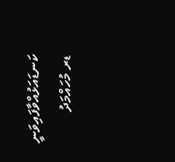ކަނޑައަޅުއްވާފައިވަނީ ޑރ މުހައްމަދު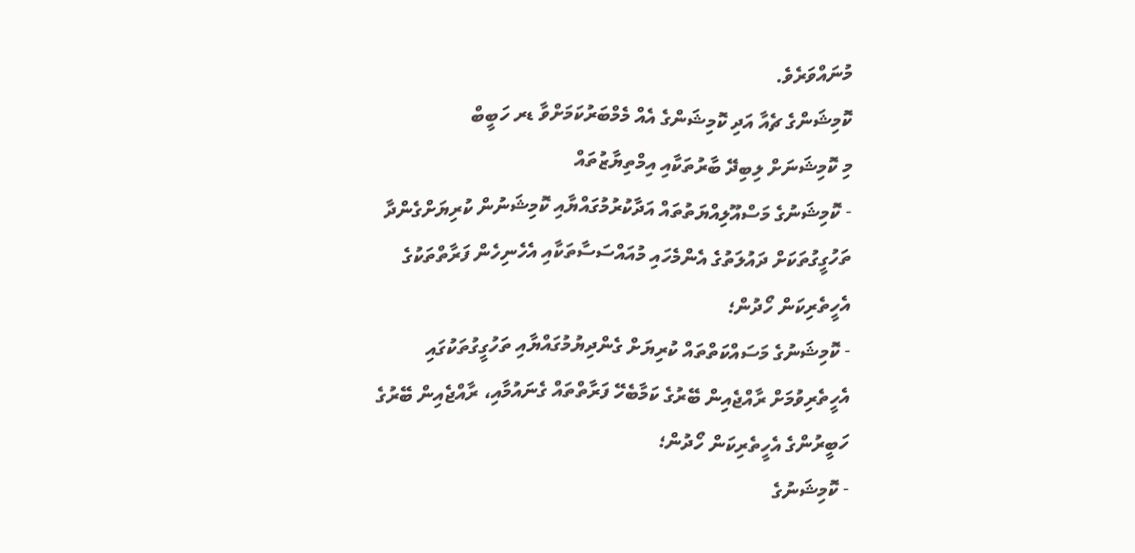މުނައްވަރެވެ.
ކޮމިޝަންގެ ޗެއާ އަދި ކޮމިޝަންގެ އެއް މެމްބަރުކަމަށްވާ ޑރ ހަބީބް
މި ކޮމިޝަނަށް ލިބިދޭ ބާރުތަކާއި އިމްތިޔާޒުތައް
- ކޮމިޝަނުގެ މަސްއޫލިއްޔަތުތައް އަދާކުރުމުގައްޔާއި ކޮމިޝަނުން ކުރިޔަށްގެންދާ ތަހުގީގުތަކަށް ދައުލަތުގެ އެންމެހައި މުއައްސަސާތަކާއި އެހެނިހެން ފަރާތްތަކުގެ އެހީތެރިކަން ހޯދުން؛
- ކޮމިޝަނުގެ މަސައްކަތްތައް ކުރިޔަށް ގެންދިޔުމުގައްޔާއި ތަހުގީގުތަކުގައި އެހީތެރިވުމަށް ރާއްޖެއިން ބޭރުގެ ކަމާބެހޭ ފަރާތްތައް ގެނައުމާއި، ރާއްޖެއިން ބޭރުގެ ހަބީރުންގެ އެހީތެރިކަން ހޯދުން؛
- ކޮމިޝަނުގެ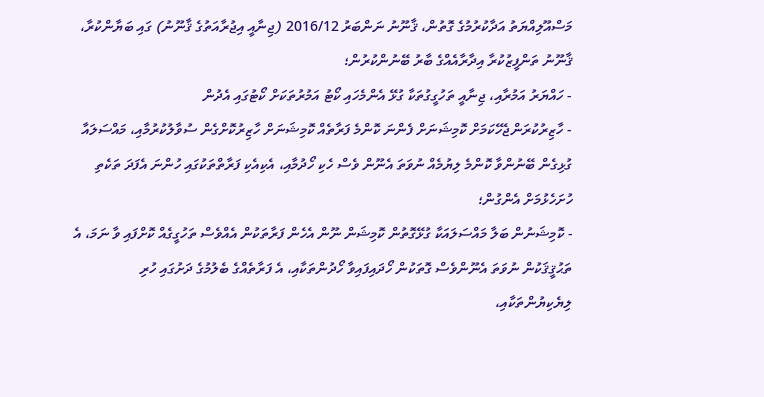މަސްއޫލިއްޔަތު އަދާކުރުމުގެ ގޮތުން، ޤާނޫނު ނަންބަރު 2016/12 (ޖިނާއީ އިޖުރާއަތުގެ ޤާނޫނު) ގައި ބަޔާންކުރާ، ޤާނޫނު ތަންފީޒުކުރާ އިދާރާއެއްގެ ބާރު ބޭނުންކުރުން؛
- ހައްޔަރު އަމުރާއި، ޖިނާއީ ތަހުގީގުތަކާ ގުޅޭ އެންމެހައި ކޯޓު އަމުރުތަކަށް ކޯޓުގައި އެދުން
- ހާޒިރުކުރަންޖެހޭކަމަށް ކޮމިޝަނަށް ފެންނަ ކޮންމެ ފަރާތެއް ކޮމިޝަނަށް ހާޒިރުކޮށްގެން ސުވާލުކުރުމާއި، މައްސަލައާ ގުޅިގެން ބޭނުންވާ ކޮންމެ ލިޔުމެއް ނުވަތަ އެނޫން ވެސް ހެކި ހޯދުމާއި، އެކިއެކި ފަރާތްތަކުގައި ހުންނަ އެފަދަ ތަކެތި ހުށަހެޅުމަށް އެންގުން؛
- ކޮމިޝަނުން ބަލާ މައްސަލައަކާ ގުޅޭގޮތުން ކޮމިޝަން ނޫން އެހެން ފަރާތަކުން އެއްވެސް ތަހުގީގެއް ކޮށްފައި ވާ ނަމަ، އެ ތަޙުޤީޤަކުން ނުވަތަ އެނޫންވެސް ގޮތަކުން ހޯދައިފައިވާ ހޯދުންތަކާއި، އެ ފަރާތެއްގެ ބެލުމުގެ ދަށުގައި ހުރި ލިޔެކިޔުންތަކާއި،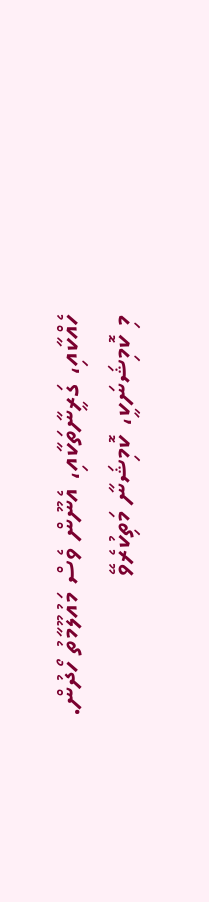ހެއްކާއި، ގަރީނާތަކާއި، އެނޫން ވެސް މައުލޫމާތު ހޯދުން.
މި ކޮމިޝަނަކީ، ކޮމިޝަނާ މަތިކުރެވޭ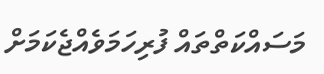މަސައްކަތްތައް ފުރިހަމަވެއްޖެކަމަށް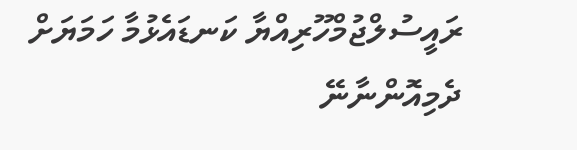ރައީސުލްޖުމްހޫރިއްޔާ ކަނޑައެޅުމާ ހަމަޔަށް ދެމިއޮންނާނޭ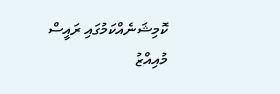ކޮމިޝަނެއްކަމުގައި ރައީސް މުއިއްޒު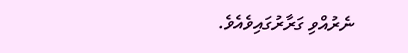ނެރުއްވި ގަރާރުގައިވެއެވެ.